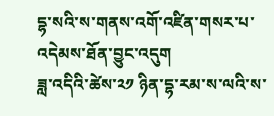དྷ་སའི་ས་གནས་འགོ་འཛིན་གསར་པ་འདེམས་ཐོན་བྱུང་འདུག
ཟླ་འདིའི་ཚེས་༢༡ ཉིན་དྷ་རམ་ས་ལའི་ས་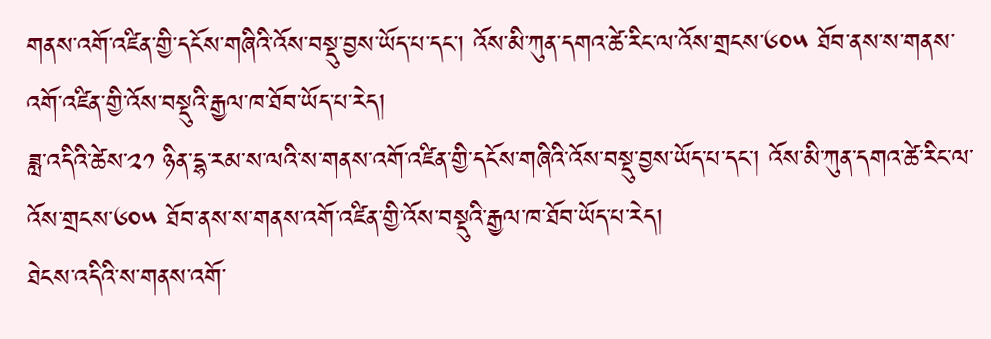གནས་འགོ་འཛིན་གྱི་དངོས་གཞིའི་འོས་བསྡུ་བྱས་ཡོད་པ་དང་། འོས་མི་ཀུན་དགའ་ཚེ་རིང་ལ་འོས་གྲངས་༦༠༥ ཐོབ་ནས་ས་གནས་འགོ་འཛིན་གྱི་འོས་བསྡུའི་རྒྱལ་ཁ་ཐོབ་ཡོད་པ་རེད།
ཟླ་འདིའི་ཚེས་༢༡ ཉིན་དྷ་རམ་ས་ལའི་ས་གནས་འགོ་འཛིན་གྱི་དངོས་གཞིའི་འོས་བསྡུ་བྱས་ཡོད་པ་དང་། འོས་མི་ཀུན་དགའ་ཚེ་རིང་ལ་འོས་གྲངས་༦༠༥ ཐོབ་ནས་ས་གནས་འགོ་འཛིན་གྱི་འོས་བསྡུའི་རྒྱལ་ཁ་ཐོབ་ཡོད་པ་རེད།
ཐེངས་འདིའི་ས་གནས་འགོ་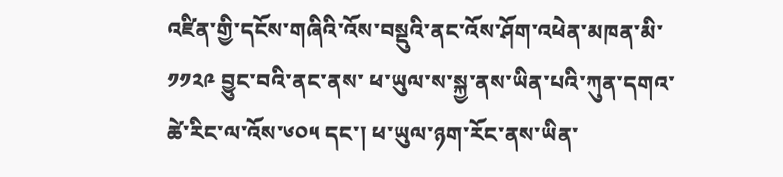འཛིན་གྱི་དངོས་གཞིའི་འོས་བསྡུའི་ནང་འོས་ཤོག་འཕེན་མཁན་མི་༡༡༢༩ བྱུང་བའི་ནང་ནས་ ཕ་ཡུལ་ས་སྐྱ་ནས་ཡིན་པའི་ཀུན་དགའ་ཚེ་རིང་ལ་འོས་༦༠༥ དང་། ཕ་ཡུལ་ཉག་རོང་ནས་ཡིན་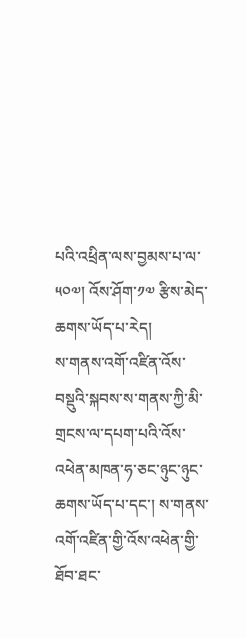པའི་འཕྲིན་ལས་བྱམས་པ་ལ་༥༠༧། འོས་ཤོག་༡༧ རྩིས་མེད་ཆགས་ཡོད་པ་རེད།
ས་གནས་འགོ་འཛིན་འོས་བསྡུའི་སྐབས་ས་གནས་ཀྱི་མི་གྲངས་ལ་དཔག་པའི་འོས་འཕེན་མཁན་ཧ་ཅང་ཉུང་ཉུང་ཆགས་ཡོད་པ་དང་། ས་གནས་འགོ་འཛིན་གྱི་འོས་འཕེན་གྱི་ཐོབ་ཐང་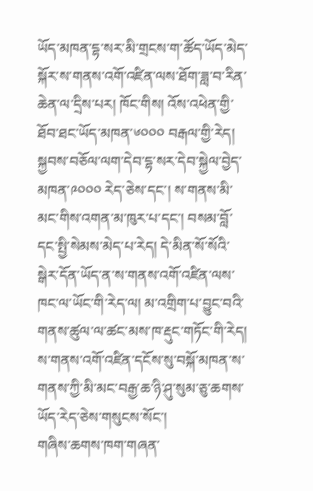ཡོད་མཁན་དྷ་སར་མི་གྲངས་ག་ཚོད་ཡོད་མེད་སྐོར་ས་གནས་འགོ་འཛིན་ལས་ཐོག་ཟླ་བ་རིན་ཆེན་ལ་དྲིས་པར། ཁོང་གིས། འོས་འཕེན་གྱི་ཐོབ་ཐང་ཡོད་མཁན་༦༠༠༠ བརྒལ་གྱི་རེད། སྐྱབས་བཅོལ་ལག་དེབ་དྷ་སར་དེབ་སྐྱེལ་བྱེད་མཁན་༩༠༠༠ རེད་ཅེས་དང་། ས་གནས་མི་མང་གིས་འགན་མ་ཁུར་པ་དང་། བསམ་བློ་དང་སྤྱི་སེམས་མེད་པ་རེད། དེ་མིན་སོ་སོའི་སྒེར་དོན་ཡོད་ན་ས་གནས་འགོ་འཛིན་ལས་ཁང་ལ་ཡོང་གི་རེད་ལ། མ་འགྲིག་པ་བྱུང་བའི་གནས་ཚུལ་ལ་ཚང་མས་ཁ་རྡུང་གཏོང་གི་རེད། ས་གནས་འགོ་འཛིན་དངོས་སུ་བསྐོ་མཁན་ས་གནས་ཀྱི་མི་མང་བརྒྱ་ཆ་ཉི་ཤུ་སུམ་ཅུ་ཆགས་ཡོད་རེད་ཅེས་གསུངས་སོང་།
གཞིས་ཆགས་ཁག་གཞན་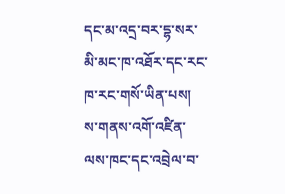དང་མ་འདྲ་བར་དྷ་སར་མི་མང་ཁ་འཐོར་དང་རང་ཁ་རང་གསོ་ཡིན་པས། ས་གནས་འགོ་འཛིན་ལས་ཁང་དང་འབྲེལ་བ་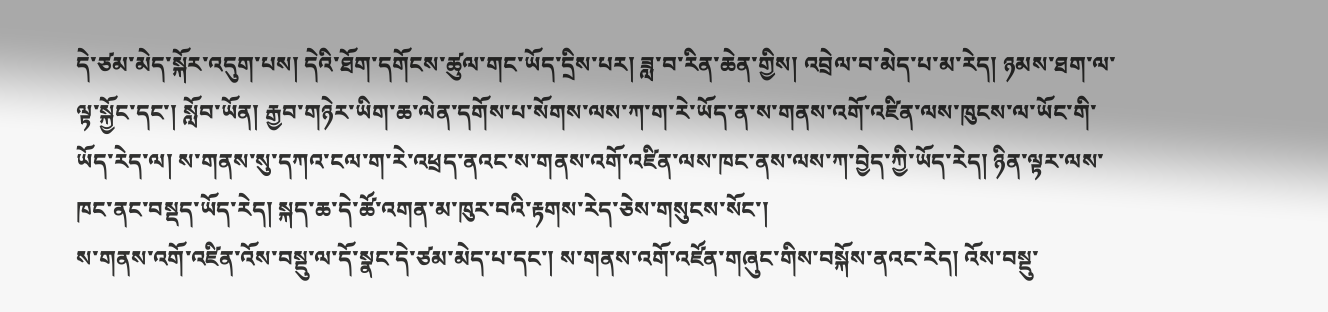དེ་ཙམ་མེད་སྐོར་འདུག་པས། དེའི་ཐོག་དགོངས་ཚུལ་གང་ཡོད་དྲིས་པར། ཟླ་བ་རིན་ཆེན་གྱིས། འབྲེལ་བ་མེད་པ་མ་རེད། ཉམས་ཐག་ལ་ལྟ་སྐྱོང་དང་། སློབ་ཡོན། རྒྱབ་གཉེར་ཡིག་ཆ་ལེན་དགོས་པ་སོགས་ལས་ཀ་ག་རེ་ཡོད་ན་ས་གནས་འགོ་འཛིན་ལས་ཁུངས་ལ་ཡོང་གི་ཡོད་རེད་ལ། ས་གནས་སུ་དཀའ་ངལ་ག་རེ་འཕྲད་ནའང་ས་གནས་འགོ་འཛིན་ལས་ཁང་ནས་ལས་ཀ་བྱེད་ཀྱི་ཡོད་རེད། ཉིན་ལྟར་ལས་ཁང་ནང་བསྡད་ཡོད་རེད། སྐད་ཆ་དེ་ཚོ་འགན་མ་ཁུར་བའི་རྟགས་རེད་ཅེས་གསུངས་སོང་།
ས་གནས་འགོ་འཛིན་འོས་བསྡུ་ལ་དོ་སྣང་དེ་ཙམ་མེད་པ་དང་། ས་གནས་འགོ་འཛོན་གཞུང་གིས་བསྐོས་ནའང་རེད། འོས་བསྡུ་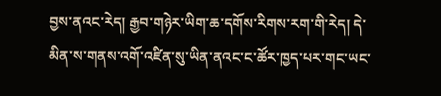བྱས་ནའང་རེད། རྒྱབ་གཉེར་ཡིག་ཆ་དགོས་རིགས་རག་གི་རེད། དེ་མིན་ས་གནས་འགོ་འཛིན་སུ་ཡིན་ནའང་ང་ཚོར་ཁྱད་པར་གང་ཡང་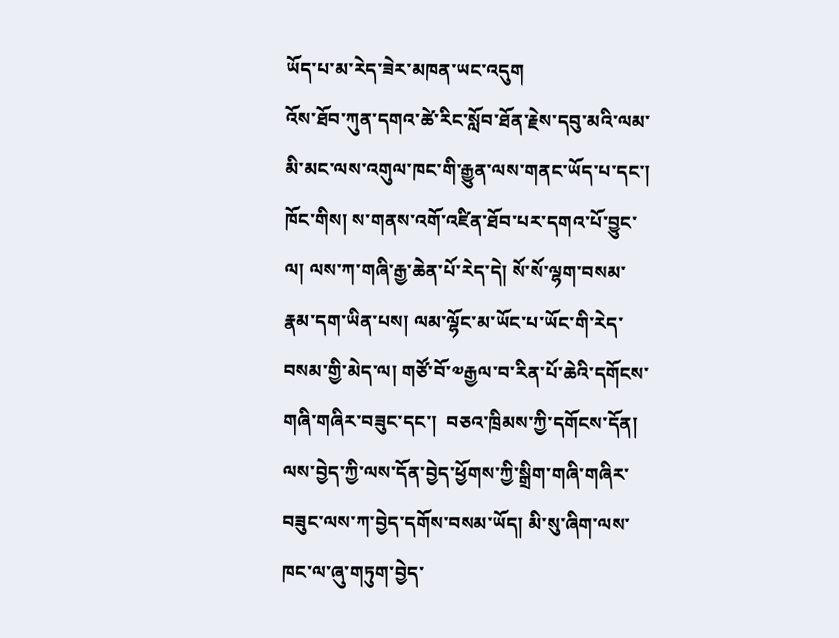ཡོད་པ་མ་རེད་ཟེར་མཁན་ཡང་འདུག
འོས་ཐོབ་ཀུན་དགའ་ཚེ་རིང་སློབ་ཐོན་རྗེས་དབུ་མའི་ལམ་མི་མང་ལས་འགུལ་ཁང་གི་རྒྱུན་ལས་གནང་ཡོད་པ་དང་། ཁོང་གིས། ས་གནས་འགོ་འཛིན་ཐོབ་པར་དགའ་པོ་བྱུང་ལ། ལས་ཀ་གཞི་རྒྱ་ཆེན་པོ་རེད་དེ། སོ་སོ་ལྷག་བསམ་རྣམ་དག་ཡིན་པས། ལམ་ལྷོང་མ་ཡོང་པ་ཡོང་གི་རེད་བསམ་གྱི་མེད་ལ། གཙོ་བོ་༧རྒྱལ་བ་རིན་པོ་ཆེའི་དགོངས་གཞི་གཞིར་བཟུང་དང་།  བཅའ་ཁྲིམས་ཀྱི་དགོངས་དོན། ལས་བྱེད་ཀྱི་ལས་དོན་བྱེད་ཕྱོགས་ཀྱི་སྒྲིག་གཞི་གཞིར་བཟུང་ལས་ཀ་བྱེད་དགོས་བསམ་ཡོད། མི་སུ་ཞིག་ལས་ཁང་ལ་ཞུ་གཏུག་བྱེད་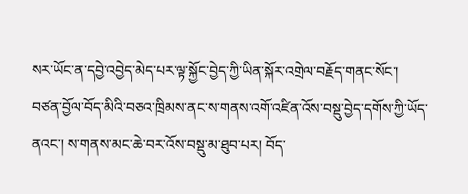སར་ཡོང་ན་དབྱེ་འབྱེད་མེད་པར་ལྟ་སྐྱོང་བྱེད་ཀྱི་ཡིན་སྐོར་འགྲེལ་བརྗོད་གནང་སོང་།
བཙན་བྱོལ་བོད་མིའི་བཅའ་ཁྲིམས་ནང་ས་གནས་འགོ་འཛིན་འོས་བསྡུ་བྱེད་དགོས་ཀྱི་ཡོད་ནའང་། ས་གནས་མང་ཆེ་བར་འོས་བསྡུ་མ་ཐུབ་པར། བོད་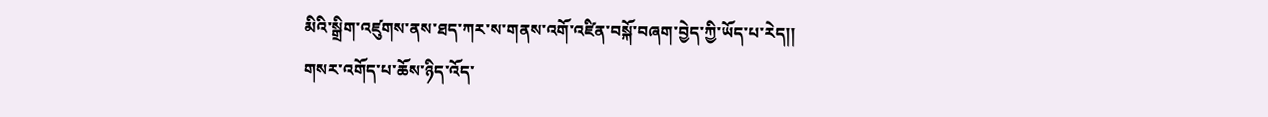མིའི་སྒྲིག་འཛུགས་ནས་ཐད་ཀར་ས་གནས་འགོ་འཛིན་བསྐོ་བཞག་བྱེད་ཀྱི་ཡོད་པ་རེད།།
གསར་འགོད་པ་ཆོས་ཉིད་འོད་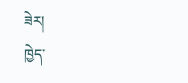ཟེར།
ཁྱེད་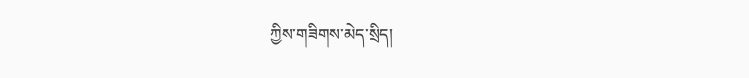ཀྱིས་གཟིགས་མེད་སྲིད།